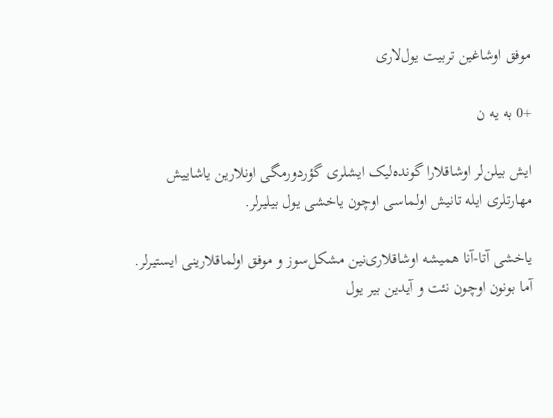موفق اوشاغین تربیت یول‌لاری

+0 به یه ن

ایش بیلن‌لر اوشاقلارا گونده‌لیک ایشلری گؤردورمگی اونلارین یاشاییش مهارتلری‌ ایله تانیش اولماسی اوچون یاخشی یول بیلیرلر.

یاخشی آتا-آنا همیشه اوشاقلاری‌نین مشکل‌سوز و موفق اولماقلارینی ایستیرلر. آما بونون اوچون نئت و آیدین بیر یول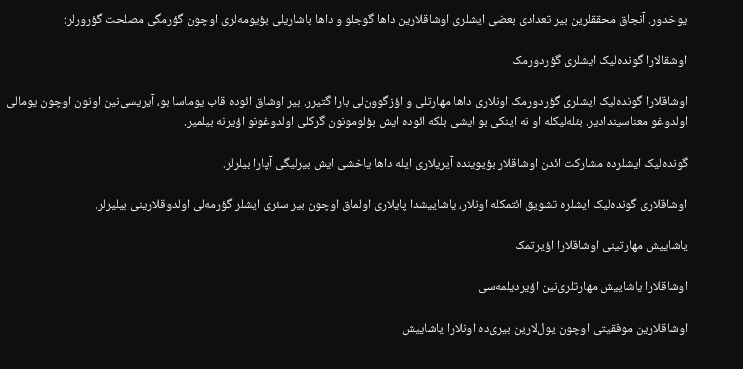یوخدور. آنجاق محققلرین بیر تعدادی بعضی ایشلری اوشاقلارین داها گوجلو و داها باشاریلی بؤیومه‌لری اوچون گؤرمگی مصلحت گؤرورلر:

اوشقالارا گونده‌لیک ایشلری گؤردورمک

اوشاقلارا گونده‌لیک ایشلری گؤردورمک اونلاری داها مهارتلی و اؤزگوون‌لی بارا گتیرر. بیر اوشاق ائوده قاب یوماسا بو، آیریسی‌نین اونون اوچون یومالی اولدوغو معناسیندادیر. بئله‌لیکله او نه اینکی بو ایشی بلکه ائوده ایش بؤلومونون گرکلی اولدوغونو اؤیرنه بیلمیر.

گونده‌لیک ایشلرده مشارکت ائدن اوشاقلار بؤیوینده آیریلاری ایله داها یاخشی ایش بیرلیگی آپارا بیلرلر.

اوشاقلاری گونده‌لیک ایشلره تشویق ائتمکله اونلار، یاشاییشدا پایلاری اولماق اوچون بیر سئری ایشلر گؤرمه‌لی اولدوقلارینی بیلیرلر.

یاشاییش مهارتینی اوشاقلارا اؤیرتمک

اوشاقلارا یاشاییش مهارتلری‌نین اؤیردیلمه‌سی

اوشاقلارین موفقیتی اوچون یول‌لارین بیری‌ده اونلارا یاشاییش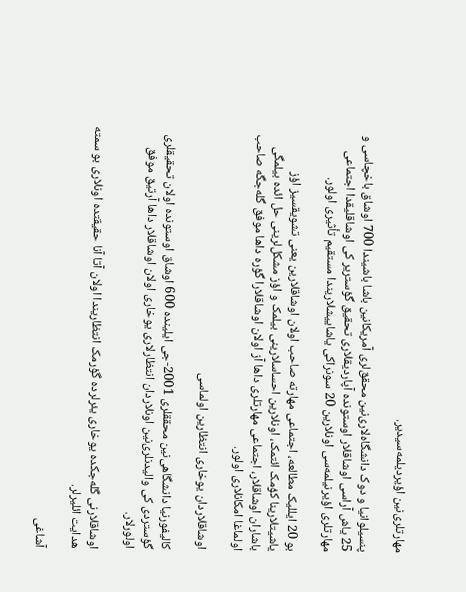مهارتلری‌نین اؤیردیلمه‌سیدیر.

پنسیلوانیا و دوک دانشگاه‌لاری‌نین محقق‌لری آمریکانین باشا باشیندا 700 اوشاق باخچاسی و 25 یاش آراسی اوشاقلار اوستونده آپاردیقلاری تحقیق گؤستریر کی اوشاقلیقدا اجتماعی مهارتلری اؤیرنیلمه‌سی اونلارین 20 سونراکی یاشاییشلاریندا مستقیم تأثیری اولور.

بو 20 ایللیک مطالعه، اجتماعی مهارته صاحب اولان اوشاقلارین یعنی تشویقسیز اؤز یاشیتلارینا کؤمک ائتمک، اونلارین احساسلارینی بیلمک و اؤز مشکل‌لرینی حل ائده بیلمگی باشاران اوشاقلار، اجتماعی مهارتلری داها آز اولان اوشاقلارا گؤره داها موفق گله‌جگه صاحب اولماغا امکانلاری اولور.

اوشاقلاردان یوخاری انتظارین اولماسی

کالیفورنیا دانشگاهی‌نین محققلری 2001-جی ایلینده 600 اوشاق اوستونده اولان تحقیقلری گؤستردی کی والیدنلری‌نین اونلاردان انتظارلاری یوخاری اولان اوشاقلار داها آرتیق موفق اولورلار.

اوشاقلارنی گله‌جکده یوخاری یئرلرده گؤرمک انتظاریندا اولان آتا آنا حقیقتده اونلاری بو سمته هدایت ائلیرلر.

آشاغی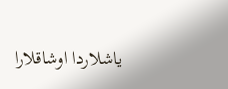یاشلاردا اوشاقلارا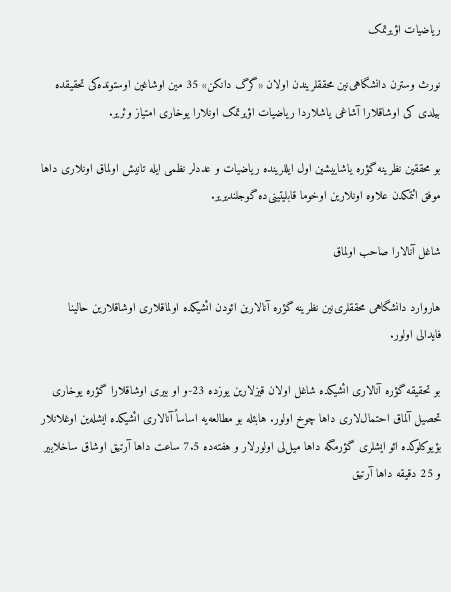ریاضیات اؤیرتمک

نورث وسترن دانشگاهی‌نین محققلریندن اولان «گرگ دانکن» 35 مین اوشاغین اوستونده‌کی تحقیقده بیلدی کی اوشاقلارا آشاغی یاشلاردا ریاضیات اؤیرتمک اونلارا یوخاری امتیاز وئریر.

بو محققین نظرینه گؤره یاشاییشین اول ایللرینده ریاضیات و عددلر نظمی ایله تانیش اولماق اونلاری داها موفق ائتمکدن علاوه اونلارین اوخوما قابلیتینی‌ده گوجلندیریر.

شاغل آنالارا صاحب اولماق

هاروارد دانشگاهی‌ محققلری‌نین نظرینه گؤره آنالارین ائودن ائشیکده اولماقلاری اوشاقلارین حالینا فایدالی اولور.

بو تحقیقه گؤره آنالاری ائشیکده شاغل اولان قیزلارین یوزده 23-و او بیری اوشاقلارا گؤره یوخاری تحصیل آلماق احتمال‌لاری داها چوخ اولور. هابئله بو مطالعه‌یه اساساً آنالاری ائشیکده ایشله‌ین اوغلانلار بؤیوکلوکده ائو ایشلری گؤرمگه داها میل‌لی اولورلار و هفته‌ده 7.5 ساعت داها آرتیق اوشاق ساخلاییر و 25 دقیقه داها آرتیق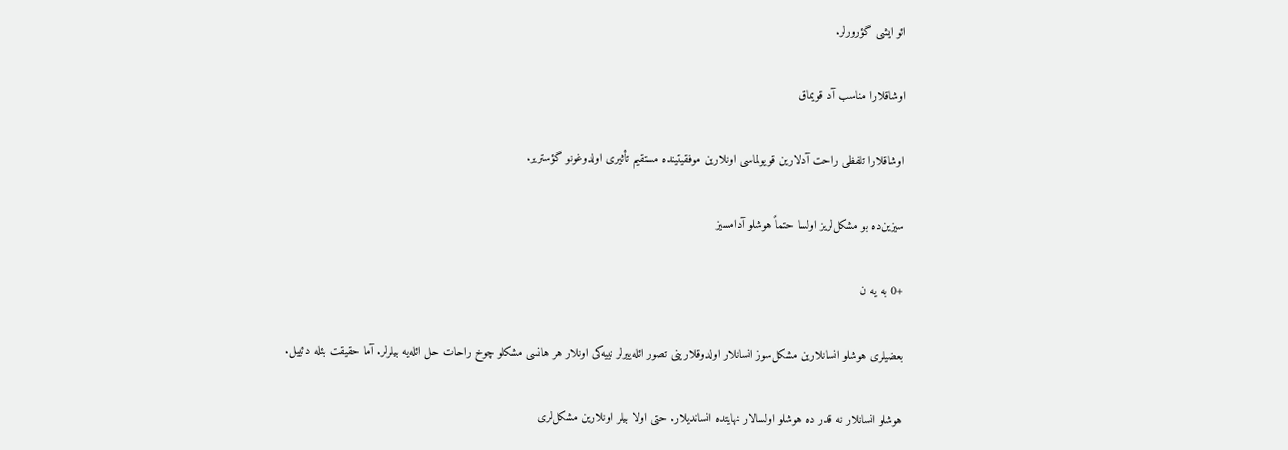ائو ایشی گؤرورلر.

اوشاقلارا مناسب آد قویماق

اوشاقلارا تلفظی راحت آدلارین قویولماسی اونلارین موفقیتینده مستقیم تأثیری اولدوغونو گؤستریر.

سیزین‌ده بو مشکل‌لریز اولسا حتماً هوشلو آدامسیز

+0 به یه ن

بعضیلری هوشلو انسانلارین مشکل‌سوز انسانلار اولدوقلارینی تصور ائله‌ییرلر نییه‌کی اونلار هر هانسی مشکلو چوخ راحات حل ائله‌یه بیلرلر. آما حقیقت بئله دئییل.

هوشلو انسانلار نه قدر ده هوشلو اولسالار نهایتده انساندیلار. حتی اولا بیلر اونلارین مشکل‌لری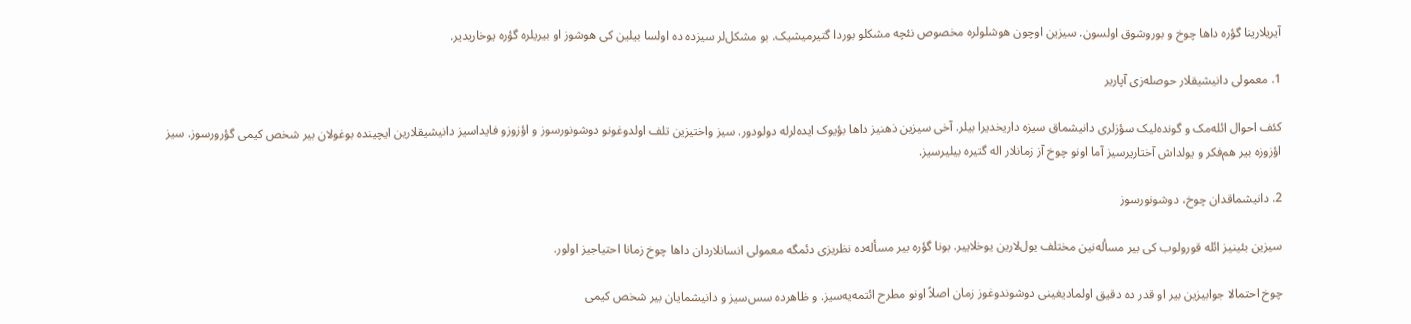آیریلارینا گؤره داها چوخ و بوروشوق اولسون. سیزین اوچون هوشلولره مخصوص نئچه مشکلو بوردا گتیرمیشیک. بو مشکل‌لر سیزده ده اولسا بیلین کی هوشوز او بیریلره گؤره یوخاریدیر.

1. معمولی دانیشیقلار حوصله‌زی آپاریر

کئف احوال ائله‌مک و گونده‌لیک سؤزلری دانیشماق سیزه داریخدیرا بیلر. آخی سیزین ذهنیز داها بؤیوک ایده‌لرله دولودور. سیز واختیزین تلف اولدوغونو دوشونورسوز و اؤزوزو فایداسیز دانیشیقلارین ایچینده بوغولان بیر شخص کیمی گؤرورسوز. سیز اؤزوزه بیر هم‌فکر و یولداش آختاریرسیز آما اونو چوخ آز زمانلار اله گتیره بیلیرسیز.

2. دانیشماقدان چوخ، دوشونورسوز

سیزین بئینیز ائله قورولوب کی بیر مسأله‌نین مختلف یول‌لارین یوخلاییر. بونا گؤره بیر مسأله‌ده نظریزی دئمگه معمولی انسانلاردان داها چوخ زمانا احتیاجیز اولور.

چوخ احتمالا جوابیزین بیر او قدر ده دقیق اولمادیغینی دوشوندوغوز زمان اصلاً اونو مطرح ائتمه‌یه‌سیز. و ظاهرده سس‌سیز و دانیشمایان بیر شخص کیمی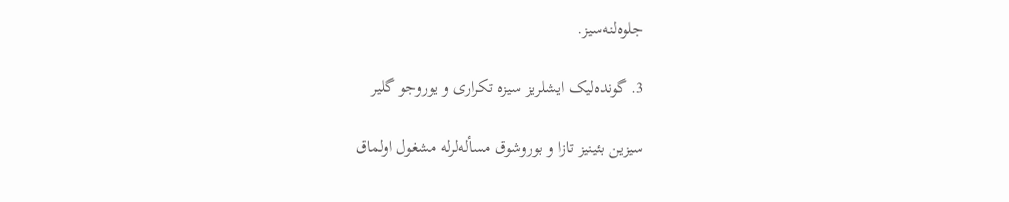جلوه‌لنه‌سیز.

3. گونده‌لیک ایشلریز سیزه تکراری و یوروجو گلیر

سیزین بئینیز تازا و بوروشوق مسأله‌لرله مشغول اولماق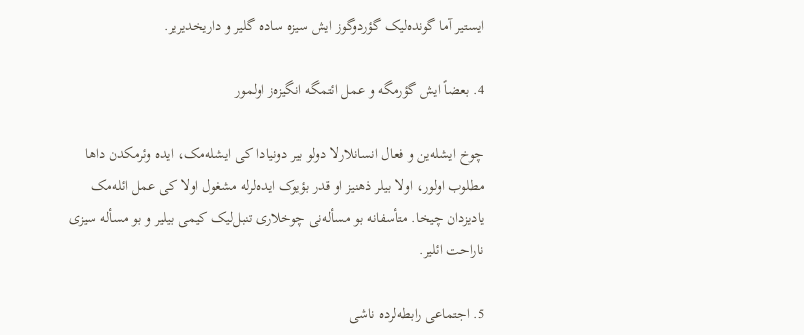ایستیر آما گونده‌لیک گؤردوگوز ایش سیزه ساده گلیر و داریخدیریر.

4. بعضاً ایش گؤرمگه و عمل ائتمگه انگیزه‌ز اولمور

چوخ ایشله‌ین و فعال انسانلارلا دولو بیر دونیادا کی ایشله‌مک، ایده وئرمکدن داها مطلوب اولور، اولا بیلر ذهنیز او قدر بؤیوک ایده‌لرله مشغول اولا کی عمل ائله‌مک یادیزدان چیخا. متأسفانه بو مسأله‌نی چوخلاری تنبل‌لیک کیمی بیلیر و بو مسأله سیزی ناراحت ائلیر.

5. اجتماعی رابطه‌لرده ناشی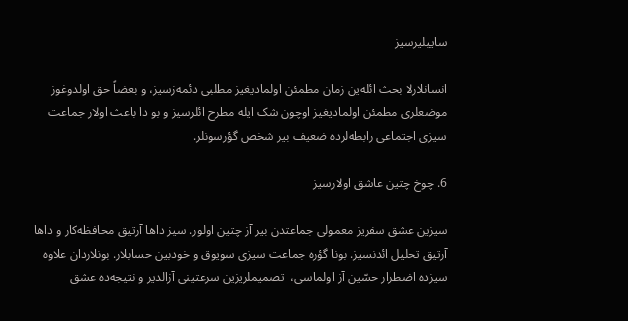ساییلیرسیز

انسانلارلا بحث ائله‌ین زمان مطمئن اولمادیغیز مطلبی دئمه‌زسیز، و بعضاً حق اولدوغوز موضعلری مطمئن اولمادیغیز اوچون شک ایله مطرح ائلرسیز و بو دا باعث اولار جماعت سیزی اجتماعی رابطه‌لرده ضعیف بیر شخص گؤرسونلر.

6. چوخ چتین عاشق اولارسیز

سیزین عشق سفریز معمولی جماعتدن بیر آز چتین اولور. سیز داها آرتیق محافظه‌کار و داها آرتیق تحلیل ائدنسیز. بونا گؤره جماعت سیزی سویوق و خودبین حسابلار. بونلاردان علاوه سیزده اضطرار حسّین آز اولماسی،  تصمیملریزین سرعتینی آزالدیر و نتیجه‌ده عشق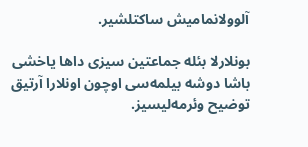آلوولانمامیش ساکتلشیر.

بونلارلا بئله جماعتین سیزی داها یاخشی باشا دوشه‌ بیلمه‌سی اوچون اونلارا آرتیق توضیح وئرمه‌لیسیز.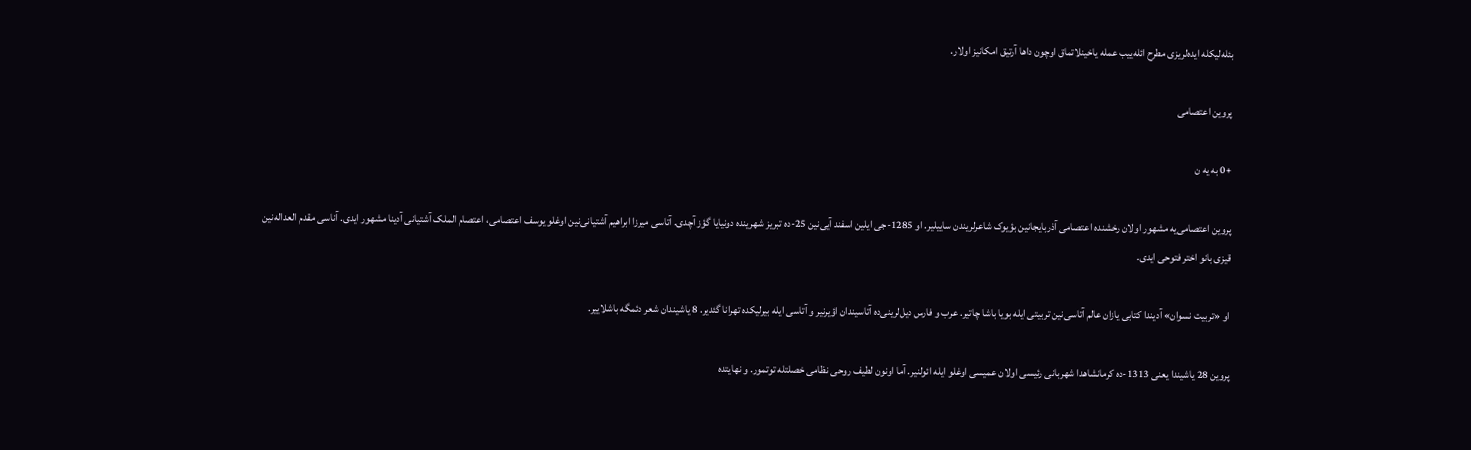بئله‌لیکله ایده‌لریزی مطرح ائله‌ییب عمله یاخینلاتماق اوچون داها آرتیق امکانیز اولار.

پروین اعتصامی

+0 به یه ن

پروین اعتصامی‌یه مشهور اولان رخشنده اعتصامی آذربایجانین بؤیوک شاعرلریندن ساییلیر. او 1285-جی ایلین اسفند آیی‌نین 25-ده تبریز شهرینده دونیایا گؤز آچدی. آتاسی میرزا ابراهیم آشتیانی‌نین اوغلو یوسف اعتصامی، اعتصام الملک آشتیانی آدینا مشهور ایدی. آناسی مقدم العداله‌نین قیزی بانو اختر فتوحی ایدی.

او «تربیت نسوان» آدیندا کتابی یازان عالم آتاسی‌نین تربیتی ایله بویا باشا چاتیر. عرب و فارس دیل‌لرینی‌ده آتاسیندان اؤیرنیر و آتاسی ایله بیرلیکده تهرانا گئدیر. 8 یاشیندان شعر دئمگه باشلاییر.

پروین 28 یاشیندا یعنی 1313-ده کرمانشاهدا شهربانی رئیسی اولان عمیسی اوغلو ایله ائولنیر. آما اونون لطیف روحی نظامی خصلتله توتمور. و نهایتده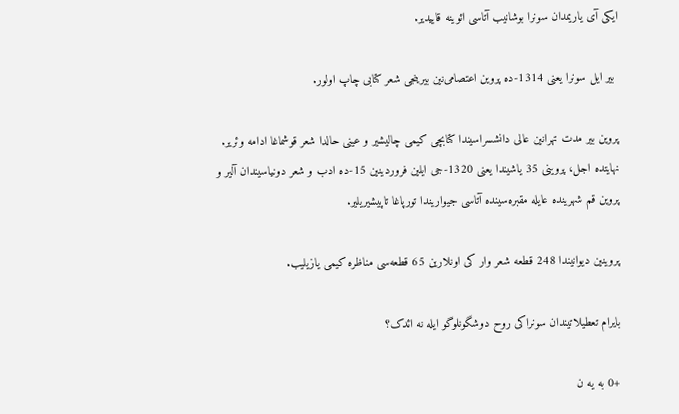ایکی آی یاریمدان سونرا بوشانیب آتاسی ائوینه قاییدیر.

 بیر ایل سونرا یعنی 1314-ده پروین اعتصامی‌نین بیرینجی شعر کتابی چاپ اولور.

پروین بیر مدت تهرانین عالی دانشسراسیندا کتابچی کیمی چالیشیر و عینی حالدا شعر قوشماغا ادامه وئریر. نهایتده اجل، پروینی 35 یاشیندا یعنی 1320-جی ایلین فروردینین 15-ده ادب و شعر دونیاسیندان آلیر و پروین قم شهرینده عایله مقبره‌سینده آتاسی جیواریندا تورپاغا تاپیشیریلیر.

پروینین دیوانیندا 248 قطعه شعر وار کی اونلارین 65 قطعه‌سی مناظره کیمی یازیلیب.

بایرام تعطیلاتیندان سونراکی روح دوشگونلوگو ایله نه ائدک؟

+0 به یه ن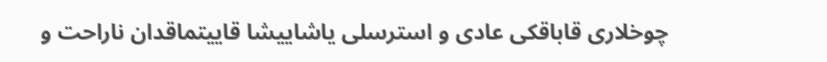چوخلاری قاباقکی عادی و استرسلی یاشاییشا قاییتماقدان ناراحت و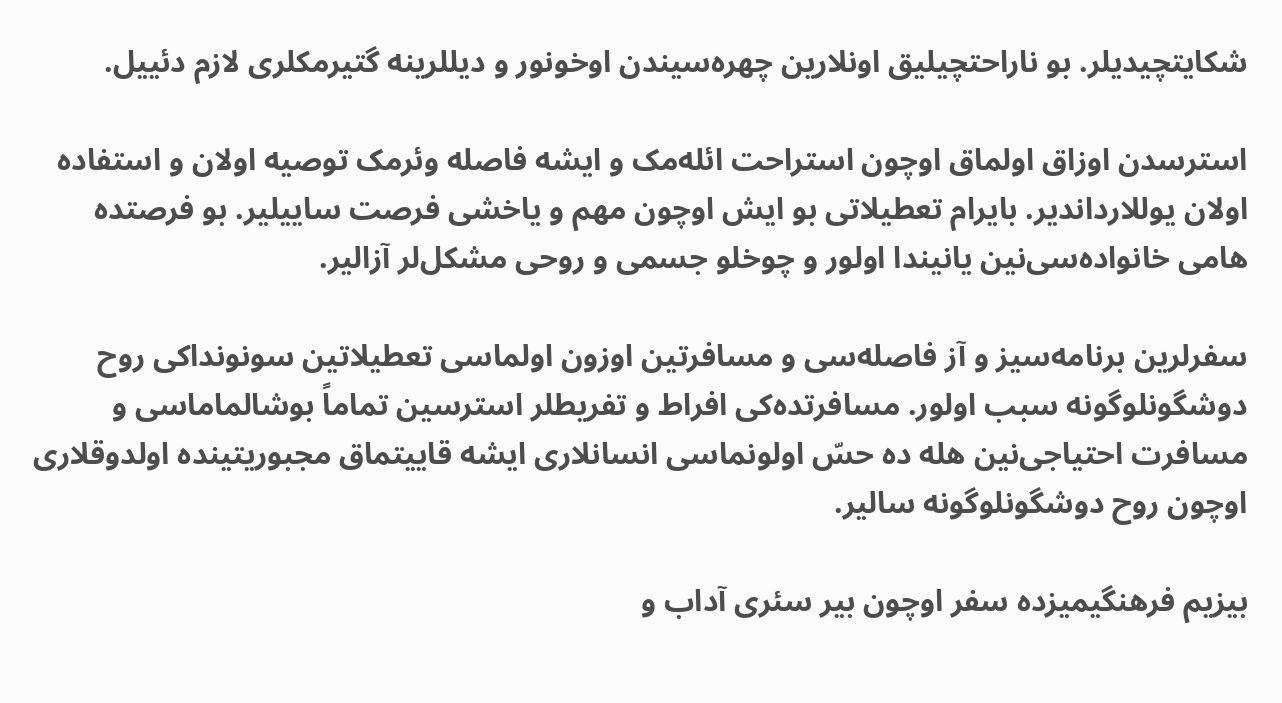شکایتچیدیلر. بو ناراحتچیلیق اونلارین چهره‌سیندن اوخونور و دیللرینه گتیرمکلری لازم دئییل.

استرسدن اوزاق اولماق اوچون استراحت ائله‌مک و ایشه فاصله وئرمک توصیه‌ اولان و استفاده اولان یوللارداندیر. بایرام تعطیلاتی بو ایش اوچون مهم و یاخشی فرصت ساییلیر. بو فرصتده هامی خانواده‌سی‌نین یانیندا اولور و چوخلو جسمی و روحی مشکل‌لر آزالیر.

سفرلرین برنامه‌سیز و آز فاصله‌سی و مسافرتین اوزون اولماسی تعطیلاتین سونوندا‌کی روح دوشگونلوگونه سبب اولور. مسافرتده‌کی افراط و تفریطلر استرسین تماماً بوشالماماسی و مسافرت احتیاجی‌نین هله ده حسّ اولونماسی انسانلاری ایشه قاییتماق مجبوریتینده اولدوقلاری اوچون روح دوشگونلوگونه سالیر.

بیزیم فرهنگیمیزده سفر اوچون بیر سئری آداب و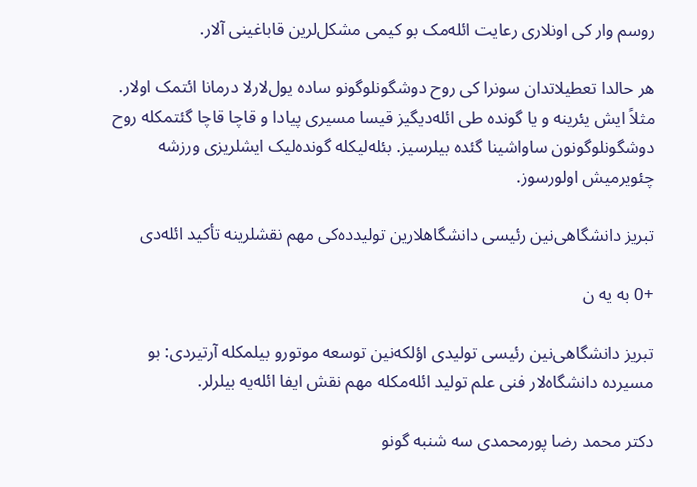روسم وار کی اونلاری رعایت ائله‌مک بو کیمی مشکل‌لرین قاباغینی آلار.

هر حالدا تعطیلاتدان سونرا کی روح دوشگونلوگونو ساده یول‌لارلا درمانا ائتمک اولار. مثلاً ایش یئرینه و یا گونده طی ائله‌دیگیز قیسا مسیری پیادا و قاچا قاچا گئتمکله روح دوشگونلوگونون ساواشینا گئده بیلرسیز. بئله‌لیکله گونده‌لیک ایشلریزی ورزشه چئویرمیش اولورسوز.

تبریز دانشگاهی‌نین رئیسی دانشگاهلارین تولیدده‌کی مهم نقشلرینه تأکید ائله‌دی

+0 به یه ن

تبریز دانشگاهی‌نین رئیسی تولیدی اؤلکه‌نین توسعه موتورو بیلمکله آرتیردی: بو مسیرده دانشگاه‌لار فنی علم تولید ائله‌مکله مهم نقش ایفا ائله‌یه بیلرلر.

دکتر محمد رضا پورمحمدی سه شنبه گونو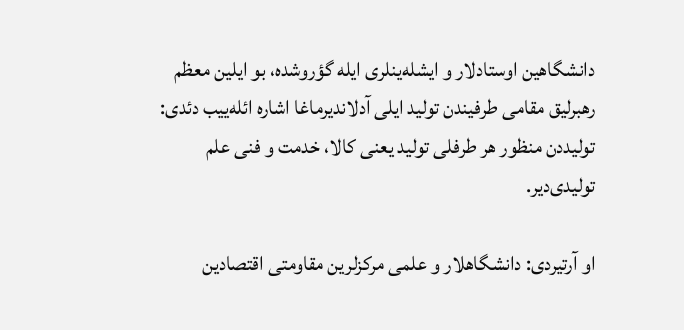دانشگاهین اوستادلار و ایشله‌ینلری ایله گؤروشده، بو ایلین معظم رهبرلیق مقامی طرفیندن تولید ایلی آدلاندیرماغا اشاره ائله‌ییب دئدی: تولیددن منظور هر طرفلی تولید یعنی کالا، خدمت و فنی علم تولیدی‌دیر.

او آرتیردی: دانشگاهلار و علمی مرکزلرین مقاومتی اقتصادین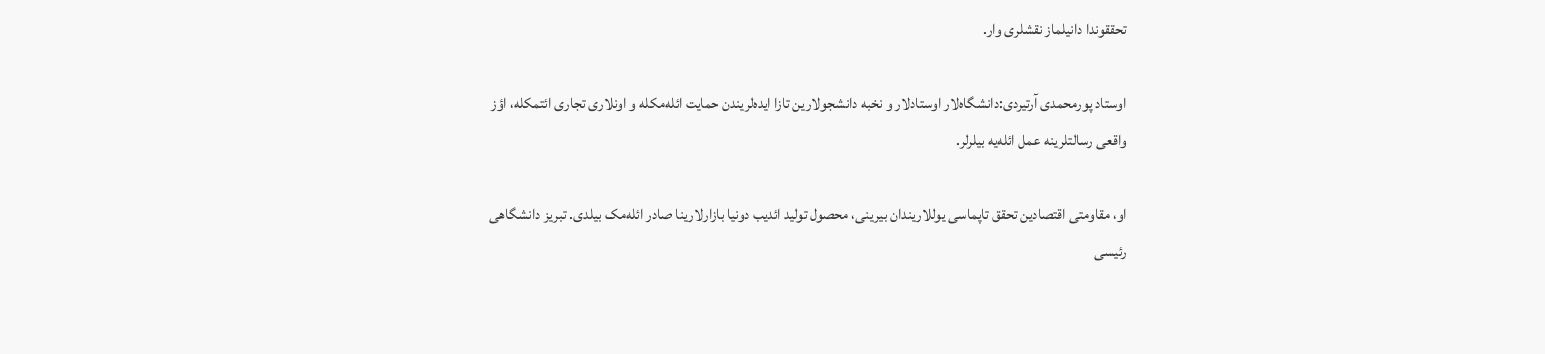تحققوندا دانیلماز نقشلری وار.

اوستاد پورمحمدی آرتیردی:دانشگاه‌لار اوستادلار و نخبه دانشجولارین تازا ایده‌لریندن حمایت ائله‌مکله و اونلاری تجاری ائتمکله، اؤز واقعی رسالتلرینه عمل ائله‌یه بیلرلر.

او، مقاومتی اقتصادین تحقق تاپماسی یوللاریندان بیرینی، محصول تولید ائدیب دونیا بازارلارینا صادر ائله‌مک بیلدی. تبریز دانشگاهی رئیسی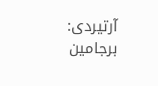آرتیردی: برجامین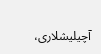آچیلیشلاری،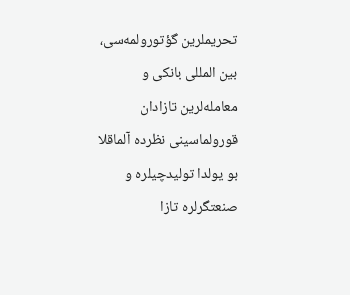تحریملرین گؤتورولمه‌سی، بین المللی بانکی و معامله‌لرین تازادان قورولماسینی نظرده آلماقلا بو یولدا تولیدچیلره و صنعتگرلره تازا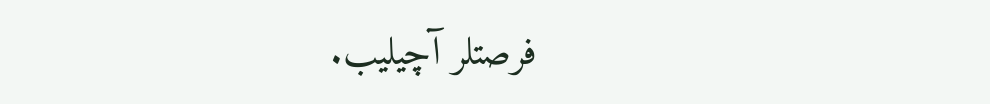فرصتلر آچیلیب.